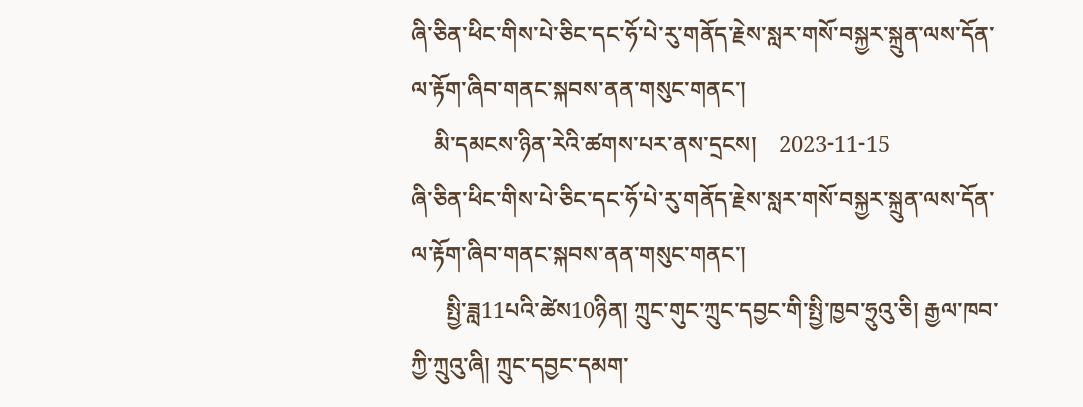ཞི་ཅིན་ཕིང་གིས་པེ་ཅིང་དང་ཧོ་པེ་རུ་གནོད་རྗེས་སླར་གསོ་བསྐྱར་སྐྲུན་ལས་དོན་ལ་རྟོག་ཞིབ་གནང་སྐབས་ནན་གསུང་གནང་།
    མི་དམངས་ཉིན་རེའི་ཚགས་པར་ནས་དྲངས།    2023-11-15
ཞི་ཅིན་ཕིང་གིས་པེ་ཅིང་དང་ཧོ་པེ་རུ་གནོད་རྗེས་སླར་གསོ་བསྐྱར་སྐྲུན་ལས་དོན་ལ་རྟོག་ཞིབ་གནང་སྐབས་ནན་གསུང་གནང་།
      སྤྱི་ཟླ11པའི་ཚེས10ཉིན། ཀྲུང་གུང་ཀྲུང་དབྱང་གི་སྤྱི་ཁྱབ་ཧྲུའུ་ཅི། རྒྱལ་ཁབ་ཀྱི་ཀྲུའུ་ཞི། ཀྲུང་དབྱང་དམག་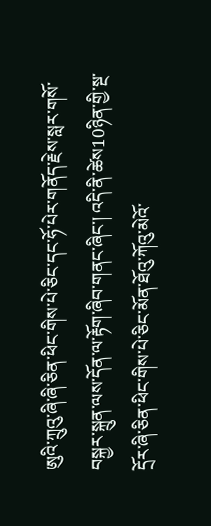ཨུའི་ཀྲུའུ་ཞི་ཞི་ཅིན་ཕིང་གིས་པེ་ཅིང་དང་ཧོ་པེར་གནོད་རྗེས་སླར་གསོ་བསྐྱར་སྐྲུན་ལས་དོན་ལ་རྟོག་ཞིབ་གནང་ཞིང་། འདི་ནི་ཚེས10ཉིན་གྱི་སྔ་དྲོར་ཞི་ཅིན་ཕིང་གིས་པེ་ཅིང་མོན་ཐོའུ་ཀོའུ་མེའོ་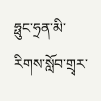ཧྥུང་ཧྲན་མི་རིགས་སློབ་གྲྭར་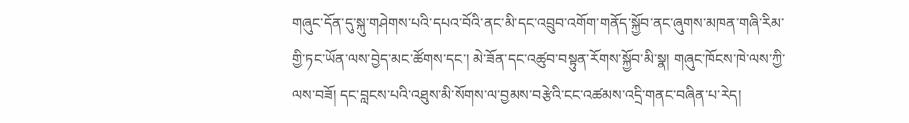གཞུང་དོན་དུ་སྐུ་གཤེགས་པའི་དཔའ་བོའི་ནང་མི་དང་འབྲུབ་འགོག་གནོད་སྐྱོབ་ནང་ཞུགས་མཁན་གཞི་རིམ་གྱི་ཏང་ཡོན་ལས་བྱེད་མང་ཚོགས་དང་། མེ་ཟོན་དང་འཚུབ་བསྟུན་རོགས་སྐྱོབ་མི་སྣ། གཞུང་ཁོངས་ཁེ་ལས་ཀྱི་ལས་བཟོ། དང་བླངས་པའི་འཐུས་མི་སོགས་ལ་བྱམས་བརྩེའི་ངང་འཚམས་འདྲི་གནང་བཞིན་པ་རེད།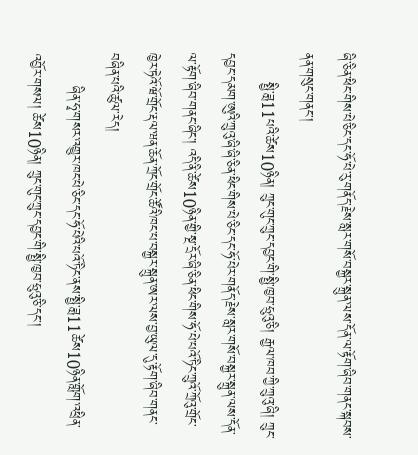ཞི་ཅིན་ཕིང་གིས་པེ་ཅིང་དང་ཧོ་པེ་རུ་གནོད་རྗེས་སླར་གསོ་བསྐྱར་སྐྲུན་ལས་དོན་ལ་རྟོག་ཞིབ་གནང་སྐབས་ནན་གསུང་གནང་།
      སྤྱི་ཟླ11པའི་ཚེས10ཉིན། ཀྲུང་གུང་ཀྲུང་དབྱང་གི་སྤྱི་ཁྱབ་ཧྲུའུ་ཅི། རྒྱལ་ཁབ་ཀྱི་ཀྲུའུ་ཞི། ཀྲུང་དབྱང་དམག་ཨུའི་ཀྲུའུ་ཞི་ཞི་ཅིན་ཕིང་གིས་པེ་ཅིང་དང་ཧོ་པེར་གནོད་རྗེས་སླར་གསོ་བསྐྱར་སྐྲུན་ལས་དོན་ལ་རྟོག་ཞིབ་གནང་ཞིང་། འདི་ནི་ཚེས10ཉིན་གྱི་སྔ་དྲོར་ཞི་ཅིན་ཕིང་གིས་ཧོ་པེ་པའོ་ཏིང་ཀྲུའོ་ཀྲོའུ་གྲོང་ཁྱེར་ཏེའོ་ཝོ་གྲོང་རྡལ་ཝན་ཆོན་ཀྲོང་གྲོང་ཚོའི་ཁང་པ་བསྐྱར་སྐྲུན་ཨར་ལས་བྱ་ཡུལ་དུ་རྟོག་ཞིབ་གནང་བཞིན་པའི་ཚུལ་རེད།
       ཞིན་ཧྭ་གསར་འགྱུར་ཁང་པེ་ཅིང་དང་ཧོ་པེའི་པའོ་ཏིང་ནས་སྤྱི་ཟླ11ཚེས10ཉིན་གློག་འཕྲིན་འབྱོར་གསལ། ཚེས10ཉིན། ཀྲུང་གུང་ཀྲུང་དབྱང་གི་སྤྱི་ཁྱབ་ཧྲུའུ་ཅི་དང་།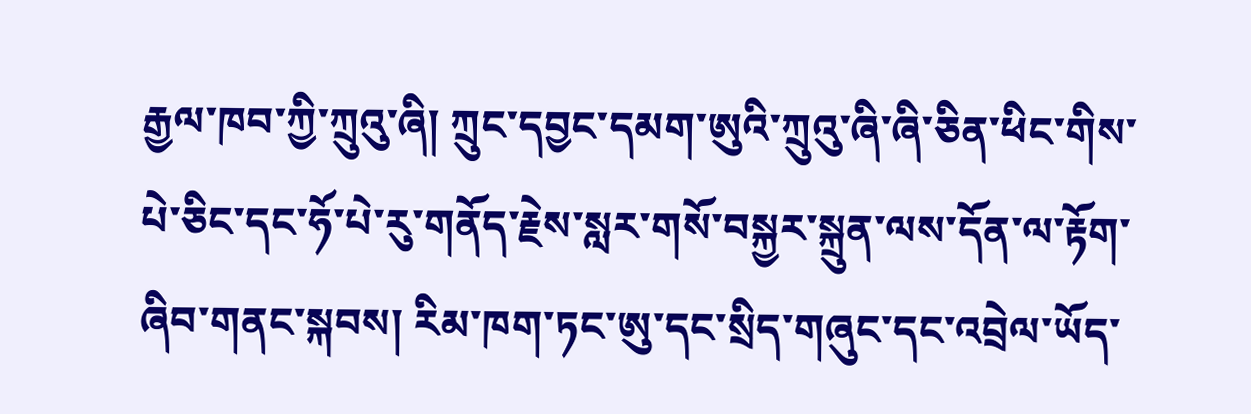རྒྱལ་ཁབ་ཀྱི་ཀྲུའུ་ཞི། ཀྲུང་དབྱང་དམག་ཨུའི་ཀྲུའུ་ཞི་ཞི་ཅིན་ཕིང་གིས་པེ་ཅིང་དང་ཧོ་པེ་རུ་གནོད་རྗེས་སླར་གསོ་བསྐྱར་སྐྲུན་ལས་དོན་ལ་རྟོག་ཞིབ་གནང་སྐབས། རིམ་ཁག་ཏང་ཨུ་དང་སྲིད་གཞུང་དང་འབྲེལ་ཡོད་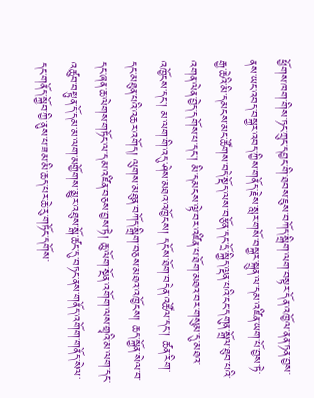ཕྱོགས་ཁག་གིས་ཏང་ཀྲུང་དབྱང་གི་ཐབས་ཇུས་བཀོད་སྒྲིག་ལག་བསྟར་དོན་འཁྱོལ་ནན་ཏན་བྱས་ནས་ཡང་འབད་བསྐྱར་འབད་ཀྱིས་གནོད་རྗེས་སླར་གསོ་བསྐྱར་སྐྲུན་ལ་དམ་འཛིན་ཡག་པོ་བྱས་ཏེ་རྒྱ་ཆེའི་མི་དམངས་མང་ཚོགས་བདེ་སྡོད་ལས་བརྩོན་དང་དྲོ་སྐྱིད་ལྡན་པའི་ངང་དགུན་སྒྲོལ་ཐུབ་པའི་འགན་ལེན་བྱེད་དགོས་པ་དང་། མི་དམངས་ལྟེ་བར་འཛིན་པ་ཐོག་མཐའ་བར་གསུམ་དུ་མཐའ་འཁྱོངས་དང་། མ་ལག་གི་འདུ་ཤེས་མཐའ་འཁྱོངས། དངོས་ཐོག་བདེན་འཚོལ་དང་། ཚན་རིག་དང་མཐུན་པའི་འཆར་འགོད། ལུགས་མཐུན་བཀོད་སྒྲིག་བཅས་མཐའ་འཁྱོངས། ཆད་སྐྱོན་སེལ་བ་དང་ཞན་ཆ་ལེགས་གཏོང་ལ་དམ་འཛིན་བཅས་བྱས་ཏེ། ཆུ་ལོག་སྔོན་འགོག་ལས་གྲྭའི་མ་ལག་དང་འཚུབ་བསྟུན་དོ་དམ་མ་ལག་མགྱོགས་མྱུར་འཐུས་སྒོ་ཚང་དུ་བཏང་ནས་གནོད་འགོག་གནོད་སེལ་དང་གནོད་སྐྱོབ་ཀྱི་ནུས་པ་ཟམ་མི་ཆད་པར་ཆེ་རུ་གཏོང་དགོས་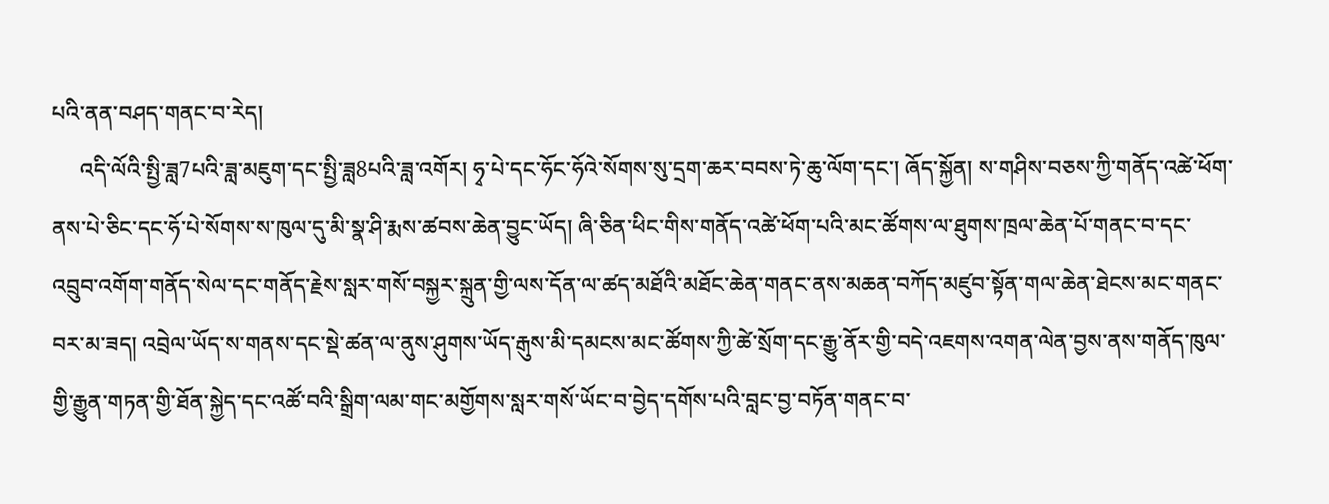པའི་ནན་བཤད་གནང་བ་རེད།
     འདི་ལོའི་སྤྱི་ཟླ7པའི་ཟླ་མཇུག་དང་སྤྱི་ཟླ8པའི་ཟླ་འགོར། ཧྭ་པེ་དང་ཧོང་ཧོའེ་སོགས་སུ་དྲག་ཆར་བབས་ཏེ་ཆུ་ལོག་དང་། ཞོད་སྐྱོན། ས་གཤིས་བཅས་ཀྱི་གནོད་འཚེ་ཕོག་ནས་པེ་ཅིང་དང་ཧོ་པེ་སོགས་ས་ཁུལ་དུ་མི་སྣ་ཤི་རྨས་ཚབས་ཆེན་བྱུང་ཡོད། ཞི་ཅིན་ཕིང་གིས་གནོད་འཚེ་ཕོག་པའི་མང་ཚོགས་ལ་ཐུགས་ཁྲལ་ཆེན་པོ་གནང་བ་དང་འབྲུབ་འགོག་གནོད་སེལ་དང་གནོད་རྗེས་སླར་གསོ་བསྐྱར་སྐྲུན་གྱི་ལས་དོན་ལ་ཚད་མཐོའི་མཐོང་ཆེན་གནང་ནས་མཆན་བཀོད་མཛུབ་སྟོན་གལ་ཆེན་ཐེངས་མང་གནང་བར་མ་ཟད། འབྲེལ་ཡོད་ས་གནས་དང་སྡེ་ཚན་ལ་ནུས་ཤུགས་ཡོད་རྒུས་མི་དམངས་མང་ཚོགས་ཀྱི་ཚེ་སྲོག་དང་རྒྱུ་ནོར་གྱི་བདེ་འཇགས་འགན་ལེན་བྱས་ནས་གནོད་ཁུལ་གྱི་རྒྱུན་གཏན་གྱི་ཐོན་སྐྱེད་དང་འཚོ་བའི་སྒྲིག་ལམ་གང་མགྱོགས་སླར་གསོ་ཡོང་བ་བྱེད་དགོས་པའི་བླང་བྱ་བཏོན་གནང་བ་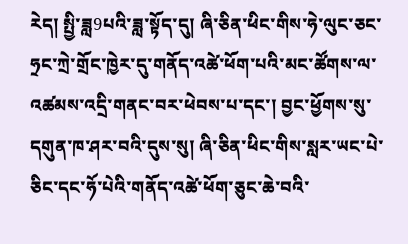རེད། སྤྱི་ཟླ9པའི་ཟླ་སྟོད་དུ། ཞི་ཅིན་ཕིང་གིས་ཧེ་ལུང་ཅང་ཧྲང་ཀྲེ་གྲོང་ཁྱེར་དུ་གནོད་འཚེ་ཕོག་པའི་མང་ཚོགས་ལ་འཚམས་འདྲི་གནང་བར་ཕེབས་པ་དང་། བྱང་ཕྱོགས་སུ་དགུན་ཁ་ཤར་བའི་དུས་སུ། ཞི་ཅིན་ཕིང་གིས་སླར་ཡང་པེ་ཅིང་དང་ཧོ་པེའི་གནོད་འཚེ་ཕོག་ཅུང་ཆེ་བའི་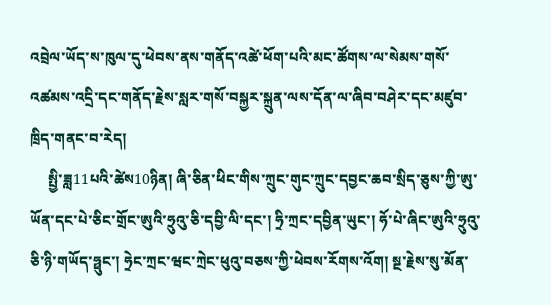འབྲེལ་ཡོད་ས་ཁུལ་དུ་ཕེབས་ནས་གནོད་འཚེ་ཕོག་པའི་མང་ཚོགས་ལ་སེམས་གསོ་འཚམས་འདྲི་དང་གནོད་རྗེས་སླར་གསོ་བསྐྱར་སྐྲུན་ལས་དོན་ལ་ཞིབ་བཤེར་དང་མཛུབ་ཁྲིད་གནང་བ་རེད།
     སྤྱི་ཟླ11པའི་ཚེས10ཉིན། ཞི་ཅིན་ཕིང་གིས་ཀྲུང་གུང་ཀྲུང་དབྱང་ཆབ་སྲིད་ཅུས་ཀྱི་ཨུ་ཡོན་དང་པེ་ཅིང་གྲོང་ཨུའི་ཧྲུའུ་ཅི་དབྱི་ལི་དང་། ཧྲི་ཀྲང་དབྱིན་ཡུང་། ཧོ་པེ་ཞིང་ཨུའི་ཧྲུའུ་ཅི་ཉི་གཡོད་ཧྥུང་། ཧྲེང་ཀྲང་ཝང་ཀྲེང་ཕུའུ་བཅས་ཀྱི་ཕེབས་རོགས་འོག། སྔ་རྗེས་སུ་མོན་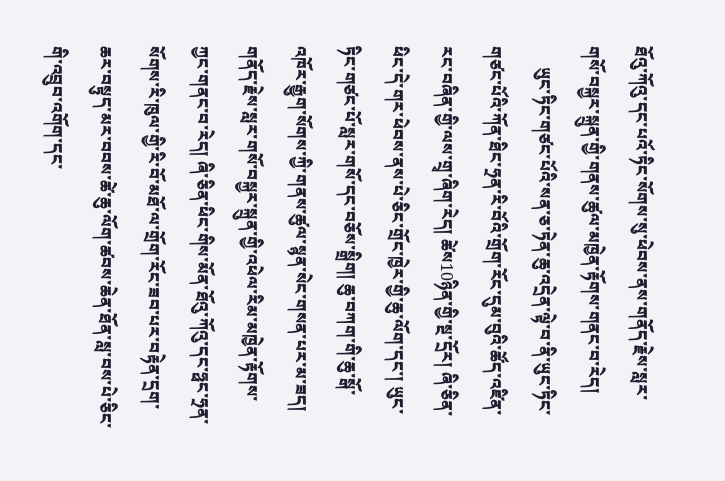ཐོའུ་ཀོའུ་དང་པའོ་ཏིང་སོགས་སུ་ཕེབས་ནས་གནོད་རྗེས་སླར་གསོ་བསྐྱར་སྐྲུན་གྱི་གནས་ཚུལ་མཁྱེན་རྟོགས་གནང་བ་རེད།
     ཡུང་ཏིང་གཙང་པོའི་སན་ཅ་ཏེན་ཆུ་འདྲེན་ལྟེ་བ་ནི་ཡུང་ཏིང་གཙང་པོའི་ཀོན་ཐིང་ཧྲན་རི་བོའི་གྲོག་རོང་དུམ་བུའི་ཚོད་འཛིན་རང་བཞིན་གྱི་ལས་གྲྭ་ཞིག་རེད། ཚེས10ཉིན་གྱི་སྔ་དྲོར། ཞི་ཅིན་ཕིང་དེ་གར་ཕེབས་ནས་པེ་ཅིང་གྲོང་ཁྱེར་གྱི་ཆུ་ལོག་དང་། ཡུང་ཏིང་གཙང་པོ་སླར་གསོ་དང་བཅོས་སྒྲིག། ཆུ་བཀག་གི་ཆུ་སྒོ་འཁོར་རྒྱུག་སོགས་ཀྱི་གནས་ཚུལ་སྙན་སེང་གསན་པར་མ་ཟད། གནོད་རྗེས་སླར་གསོ་བསྐྱར་སྐྲུན་གྱི་འཕེལ་རིམ་མཁྱེན་རྟོགས་ཀྱང་གནང་བ་རེད། ཞི་ཅིན་ཕིང་གིས་མོན་ཐོའུ་ཀོའུ་དང་ཧྥང་ཧྲན་སོགས་རི་ཁུལ་གྱི་རི་བོ་མཐོ་ལ་གྲོག་རོང་ཟབ་པར་བརྟེན་དྲག་ཆར་བསྟུད་མར་བབས་ཚེ་ཆུ་ལོག་ཚབས་ཆེན་ཐོན་སླ་བས་པེ་ཅིང་གི་འབྲུབ་འགོག་དང་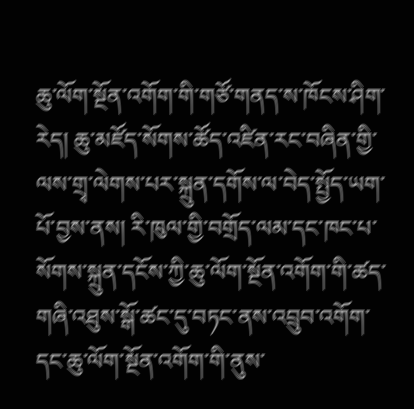ཆུ་ལོག་སྔོན་འགོག་གི་གཙོ་གནད་ས་ཁོངས་ཤིག་རེད། ཆུ་མཛོད་སོགས་ཚོད་འཛིན་རང་བཞིན་གྱི་ལས་གྲྭ་ལེགས་པར་སྐྲུན་དགོས་ལ་བེད་སྤྱོད་ཡག་པོ་བྱས་ནས། རི་ཁུལ་གྱི་བགྲོད་ལམ་དང་ཁང་པ་སོགས་སྐྲུན་དངོས་ཀྱི་ཆུ་ལོག་སྔོན་འགོག་གི་ཚད་གཞི་འཐུས་སྒོ་ཚང་དུ་བཏང་ནས་འབྲུབ་འགོག་དང་ཆུ་ལོག་སྔོན་འགོག་གི་ནུས་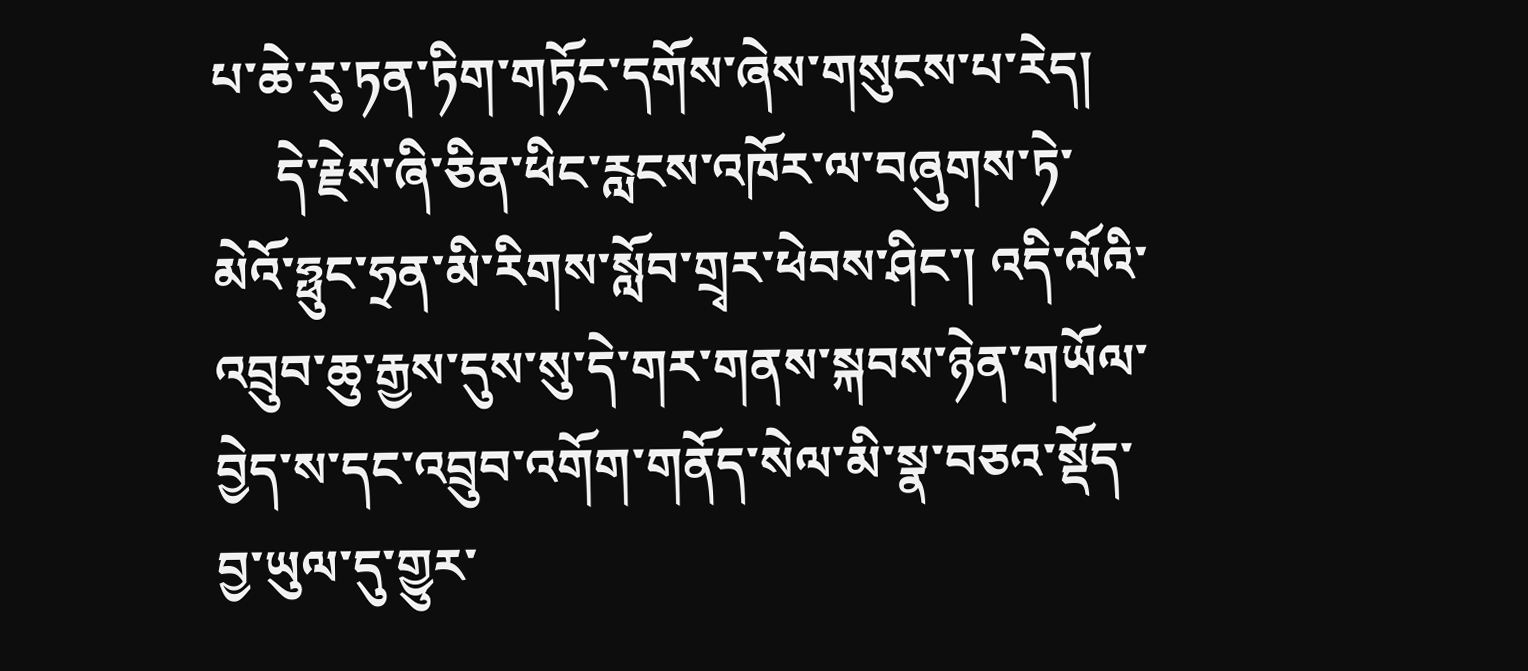པ་ཆེ་རུ་ཏན་ཏིག་གཏོང་དགོས་ཞེས་གསུངས་པ་རེད།
     དེ་རྗེས་ཞི་ཅིན་ཕིང་རླངས་འཁོར་ལ་བཞུགས་ཏེ་མེའོ་ཧྥུང་ཧྲན་མི་རིགས་སློབ་གྲྭར་ཕེབས་ཤིང་། འདི་ལོའི་འབྲུབ་ཆུ་རྒྱས་དུས་སུ་དེ་གར་གནས་སྐབས་ཉེན་གཡོལ་བྱེད་ས་དང་འབྲུབ་འགོག་གནོད་སེལ་མི་སྣ་བཅའ་སྡོད་བྱ་ཡུལ་དུ་གྱུར་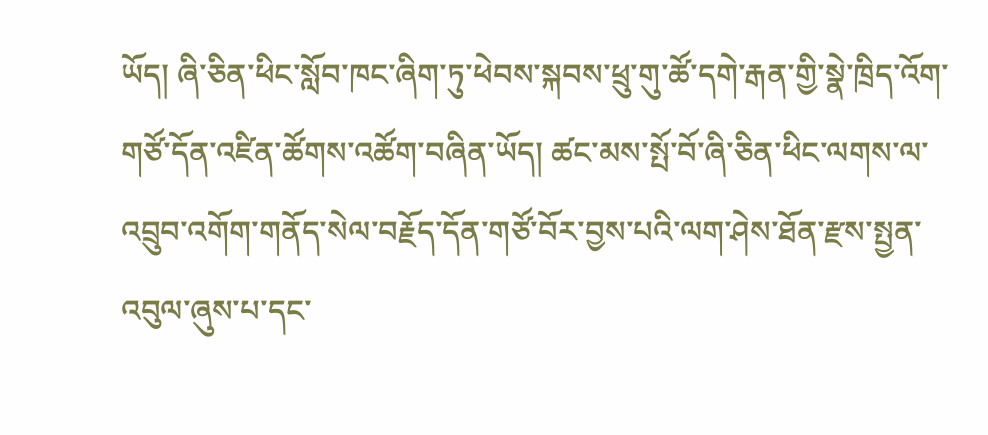ཡོད། ཞི་ཅིན་ཕིང་སློབ་ཁང་ཞིག་ཏུ་ཕེབས་སྐབས་ཕྲུ་གུ་ཚོ་དགེ་རྒན་གྱི་སྣེ་ཁྲིད་འོག་གཙོ་དོན་འཛིན་ཚོགས་འཚོག་བཞིན་ཡོད། ཚང་མས་སྤོ་བོ་ཞི་ཅིན་ཕིང་ལགས་ལ་འབྲུབ་འགོག་གནོད་སེལ་བརྗོད་དོན་གཙོ་བོར་བྱས་པའི་ལག་ཤེས་ཐོན་རྫས་སྤྱན་འབུལ་ཞུས་པ་དང་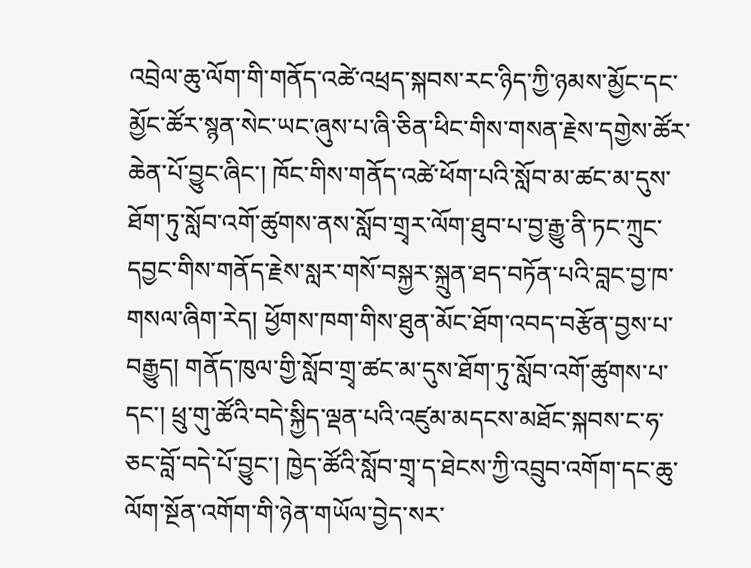འབྲེལ་ཆུ་ལོག་གི་གནོད་འཚེ་འཕྲད་སྐབས་རང་ཉིད་ཀྱི་ཉམས་མྱོང་དང་མྱོང་ཚོར་སྙན་སེང་ཡང་ཞུས་པ་ཞི་ཅིན་ཕིང་གིས་གསན་རྗེས་དགྱེས་ཚོར་ཆེན་པོ་བྱུང་ཞིང་། ཁོང་གིས་གནོད་འཚེ་ཕོག་པའི་སློབ་མ་ཚང་མ་དུས་ཐོག་ཏུ་སློབ་འགོ་ཚུགས་ནས་སློབ་གྲྭར་ལོག་ཐུབ་པ་བྱ་རྒྱུ་ནི་ཏང་ཀྲུང་དབྱང་གིས་གནོད་རྗེས་སླར་གསོ་བསྐྱར་སྐྲུན་ཐད་བཏོན་པའི་བླང་བྱ་ཁ་གསལ་ཞིག་རེད། ཕྱོགས་ཁག་གིས་ཐུན་མོང་ཐོག་འབད་བརྩོན་བྱས་པ་བརྒྱུད། གནོད་ཁུལ་གྱི་སློབ་གྲྭ་ཚང་མ་དུས་ཐོག་ཏུ་སློབ་འགོ་ཚུགས་པ་དང་། ཕྲུ་གུ་ཚོའི་བདེ་སྐྱིད་ལྡན་པའི་འཛུམ་མདངས་མཐོང་སྐབས་ང་ཧ་ཅང་བློ་བདེ་པོ་བྱུང་། ཁྱེད་ཚོའི་སློབ་གྲྭ་ད་ཐེངས་ཀྱི་འབྲུབ་འགོག་དང་ཆུ་ལོག་སྔོན་འགོག་གི་ཉེན་གཡོལ་བྱེད་སར་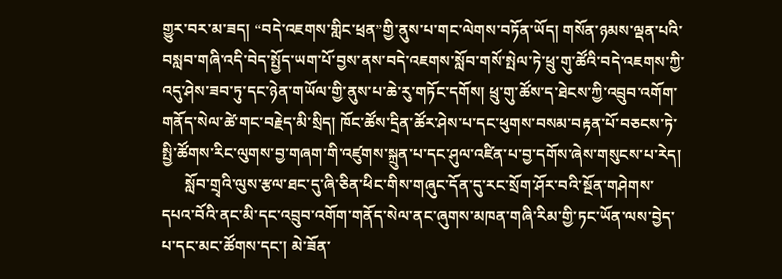གྱུར་བར་མ་ཟད། “བདེ་འཇགས་གླིང་ཕྲན”གྱི་ནུས་པ་གང་ལེགས་བཏོན་ཡོད། གསོན་ཉམས་ལྡན་པའི་བསླབ་གཞི་འདི་བེད་སྤྱོད་ཡག་པོ་བྱས་ནས་བདེ་འཇགས་སློབ་གསོ་སྤེལ་ཏེ་ཕྲུ་གུ་ཚོའི་བདེ་འཇགས་ཀྱི་འདུ་ཤེས་ཟབ་ཏུ་དང་ཉེན་གཡོལ་གྱི་ནུས་པ་ཆེ་རུ་གཏོང་དགོས། ཕྲུ་གུ་ཚོས་ད་ཐེངས་ཀྱི་འབྲུབ་འགོག་གནོད་སེལ་ཚེ་གང་བརྗེད་མི་སྲིད། ཁོང་ཚོས་དྲིན་ཚོར་ཤེས་པ་དང་ཕུགས་བསམ་བརྟན་པོ་བཅངས་ཏེ་སྤྱི་ཚོགས་རིང་ལུགས་བྱ་གཞག་གི་འཛུགས་སྐྲུན་པ་དང་ཤུལ་འཛིན་པ་བྱ་དགོས་ཞེས་གསུངས་པ་རེད།
      སློབ་གྲྭའི་ལུས་རྩལ་ཐང་དུ་ཞི་ཅིན་ཕིང་གིས་གཞུང་དོན་དུ་རང་སྲོག་ཤོར་བའི་སྔོན་གཤེགས་དཔའ་བོའི་ནང་མི་དང་འབྲུབ་འགོག་གནོད་སེལ་ནང་ཞུགས་མཁན་གཞི་རིམ་གྱི་ཏང་ཡོན་ལས་བྱེད་པ་དང་མང་ཚོགས་དང་། མེ་ཟོན་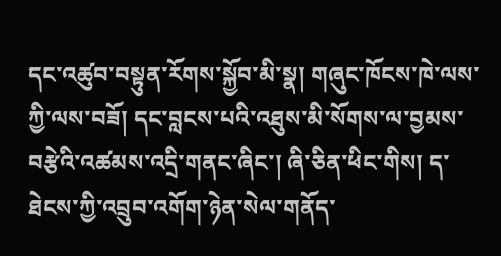དང་འཚུབ་བསྟུན་རོགས་སྐྱོབ་མི་སྣ། གཞུང་ཁོངས་ཁེ་ལས་ཀྱི་ལས་བཟོ། དང་བླངས་པའི་འཐུས་མི་སོགས་ལ་བྱམས་བརྩེའི་འཚམས་འདྲི་གནང་ཞིང་། ཞི་ཅིན་ཕིང་གིས། ད་ཐེངས་ཀྱི་འབྲུབ་འགོག་ཉེན་སེལ་གནོད་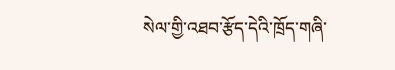སེལ་གྱི་འཐབ་རྩོད་དེའི་ཁྲོད་གཞི་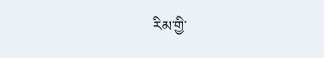རིམ་གྱི་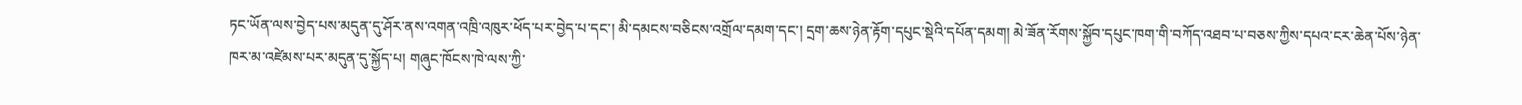ཏང་ཡོན་ལས་བྱེད་པས་མདུན་དུ་ཤོར་ནས་འགན་འཁྲི་འཁུར་ཕོད་པར་བྱེད་པ་དང་། མི་དམངས་བཅིངས་འགྲོལ་དམག་དང་། དྲག་ཆས་ཉེན་རྟོག་དཔུང་སྡེའི་དཔོན་དམག། མེ་ཟོན་རོགས་སྐྱོབ་དཔུང་ཁག་གི་བཀོད་འཐབ་པ་བཅས་ཀྱིས་དཔའ་ངར་ཆེན་པོས་ཉེན་ཁར་མ་འཛེམས་པར་མདུན་དུ་སྐྱོད་པ། གཞུང་ཁོངས་ཁེ་ལས་ཀྱི་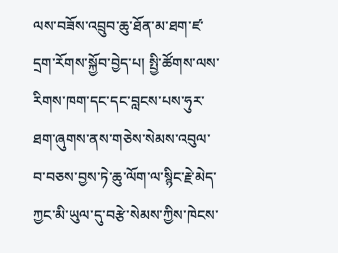ལས་བཟོས་འབྲུབ་ཆུ་ཐོན་མ་ཐག་ཛ་དྲག་རོགས་སྐྱོབ་བྱེད་པ། སྤྱི་ཚོགས་ལས་རིགས་ཁག་དང་དང་བླངས་པས་ཧུར་ཐག་ཞུགས་ནས་གཅེས་སེམས་འབུལ་བ་བཅས་བྱས་ཏེ་ཆུ་ལོག་ལ་སྙིང་རྗེ་མེད་ཀྱང་མི་ཡུལ་དུ་བརྩེ་སེམས་ཀྱིས་ཁེངས་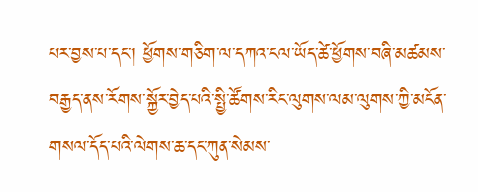པར་བྱས་པ་དང་། ཕྱོགས་གཅིག་ལ་དཀའ་ངལ་ཡོད་ཚེ་ཕྱོགས་བཞི་མཚམས་བརྒྱད་ནས་རོགས་སྐྱོར་བྱེད་པའི་སྤྱི་ཚོགས་རིང་ལུགས་ལམ་ལུགས་ཀྱི་མངོན་གསལ་དོད་པའི་ལེགས་ཆ་དང་ཀུན་སེམས་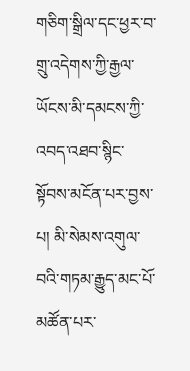གཅིག་སྒྲིལ་དང་ཕྱར་བ་གྲུ་འདེགས་ཀྱི་རྒྱལ་ཡོངས་མི་དམངས་ཀྱི་འབད་འཐབ་སྙིང་སྟོབས་མངོན་པར་བྱས་པ། མི་སེམས་འགུལ་བའི་གཏམ་རྒྱུད་མང་པོ་མཚོན་པར་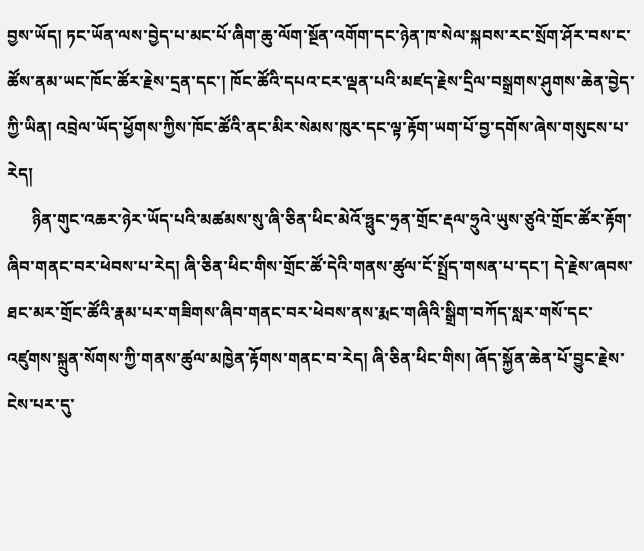བྱས་ཡོད། ཏང་ཡོན་ལས་བྱེད་པ་མང་པོ་ཞིག་ཆུ་ལོག་སྔོན་འགོག་དང་ཉེན་ཁ་སེལ་སྐབས་རང་སྲོག་ཤོར་བས་ང་ཚོས་ནམ་ཡང་ཁོང་ཚོར་རྗེས་དྲན་དང་། ཁོང་ཚོའི་དཔའ་ངར་ལྡན་པའི་མཛད་རྗེས་དྲིལ་བསྒྲགས་ཤུགས་ཆེན་བྱེད་ཀྱི་ཡིན། འབྲེལ་ཡོད་ཕྱོགས་ཀྱིས་ཁོང་ཚོའི་ནང་མིར་སེམས་ཁུར་དང་ལྟ་རྟོག་ཡག་པོ་བྱ་དགོས་ཞེས་གསུངས་པ་རེད།
      ཉིན་གུང་འཆར་ཉེར་ཡོད་པའི་མཚམས་སུ་ཞི་ཅིན་ཕིང་མེའོ་ཧྥུང་ཧྲན་གྲོང་རྡལ་ཧྲུའེ་ཡུས་ཙུའེ་གྲོང་ཚོར་རྟོག་ཞིབ་གནང་བར་ཕེབས་པ་རེད། ཞི་ཅིན་ཕིང་གིས་གྲོང་ཚོ་དེའི་གནས་ཚུལ་ངོ་སྤྲོད་གསན་པ་དང་། དེ་རྗེས་ཞབས་ཐང་མར་གྲོང་ཚོའི་རྣམ་པར་གཟིགས་ཞིབ་གནང་བར་ཕེབས་ནས་རྨང་གཞིའི་སྒྲིག་བཀོད་སླར་གསོ་དང་འཛུགས་སྐྲུན་སོགས་ཀྱི་གནས་ཚུལ་མཁྱེན་རྟོགས་གནང་བ་རེད། ཞི་ཅིན་ཕིང་གིས། ཞོད་སྐྱོན་ཆེན་པོ་བྱུང་རྗེས་ངེས་པར་དུ་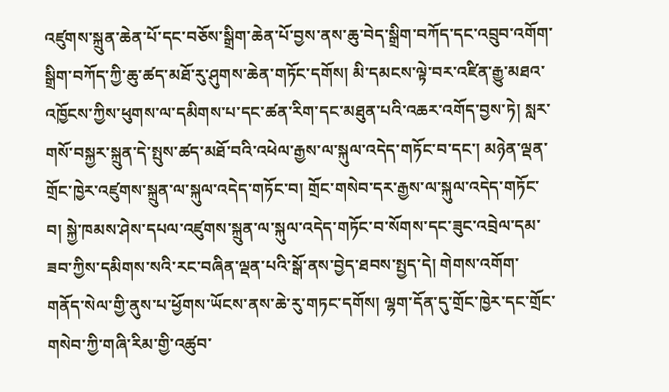འཛུགས་སྐྲུན་ཆེན་པོ་དང་བཅོས་སྒྲིག་ཆེན་པོ་བྱས་ནས་ཆུ་བེད་སྒྲིག་བཀོད་དང་འབྲུབ་འགོག་སྒྲིག་བཀོད་ཀྱི་ཆུ་ཚད་མཐོ་རུ་ཤུགས་ཆེན་གཏོང་དགོས། མི་དམངས་ལྟེ་བར་འཛིན་རྒྱུ་མཐའ་འཁྱོངས་ཀྱིས་ཕུགས་ལ་དམིགས་པ་དང་ཚན་རིག་དང་མཐུན་པའི་འཆར་འགོད་བྱས་ཏེ། སླར་གསོ་བསྐྱར་སྐྲུན་དེ་སྤུས་ཚད་མཐོ་བའི་འཕེལ་རྒྱས་ལ་སྐུལ་འདེད་གཏོང་བ་དང་། མཉེན་ལྡན་གྲོང་ཁྱེར་འཛུགས་སྐྲུན་ལ་སྐུལ་འདེད་གཏོང་བ། གྲོང་གསེབ་དར་རྒྱས་ལ་སྐུལ་འདེད་གཏོང་བ། སྐྱེ་ཁམས་ཤེས་དཔལ་འཛུགས་སྐྲུན་ལ་སྐུལ་འདེད་གཏོང་བ་སོགས་དང་ཟུང་འབྲེལ་དམ་ཟབ་ཀྱིས་དམིགས་སའི་རང་བཞིན་ལྡན་པའི་སྒོ་ནས་བྱེད་ཐབས་སྤྱད་དེ། གེགས་འགོག་གནོད་སེལ་གྱི་ནུས་པ་ཕྱོགས་ཡོངས་ནས་ཆེ་རུ་གཏང་དགོས། ལྷག་དོན་དུ་གྲོང་ཁྱེར་དང་གྲོང་གསེབ་ཀྱི་གཞི་རིམ་གྱི་འཚུབ་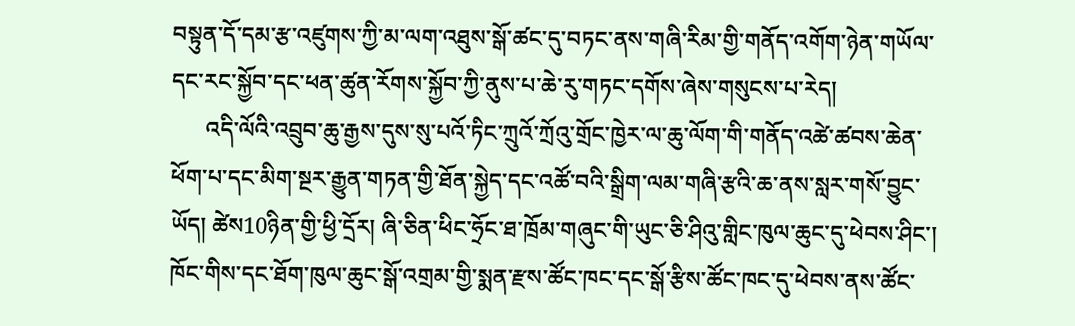བསྟུན་དོ་དམ་རྩ་འཛུགས་ཀྱི་མ་ལག་འཐུས་སྒོ་ཚང་དུ་བཏང་ནས་གཞི་རིམ་གྱི་གནོད་འགོག་ཉེན་གཡོལ་དང་རང་སྐྱོབ་དང་ཕན་ཚུན་རོགས་སྐྱོབ་ཀྱི་ནུས་པ་ཆེ་རུ་གཏང་དགོས་ཞེས་གསུངས་པ་རེད།
      འདི་ལོའི་འབྲུབ་ཆུ་རྒྱས་དུས་སུ་པའོ་ཏིང་ཀྲུའོ་ཀྲོའུ་གྲོང་ཁྱེར་ལ་ཆུ་ལོག་གི་གནོད་འཚེ་ཚབས་ཆེན་ཕོག་པ་དང་མིག་སྔར་རྒྱུན་གཏན་གྱི་ཐོན་སྐྱེད་དང་འཚོ་བའི་སྒྲིག་ལམ་གཞི་རྩའི་ཆ་ནས་སླར་གསོ་བྱུང་ཡོད། ཚེས10ཉིན་གྱི་ཕྱི་དྲོར། ཞི་ཅིན་ཕིང་ཧྲོང་ཐ་ཁྲོམ་གཞུང་གི་ཡུང་ཅི་ཤིའུ་གླིང་ཁུལ་ཆུང་དུ་ཕེབས་ཤིང་། ཁོང་གིས་དང་ཐོག་ཁུལ་ཆུང་སྒོ་འགྲམ་གྱི་སྨན་རྫས་ཚོང་ཁང་དང་སྒོ་རྩིས་ཚོང་ཁང་དུ་ཕེབས་ནས་ཚོང་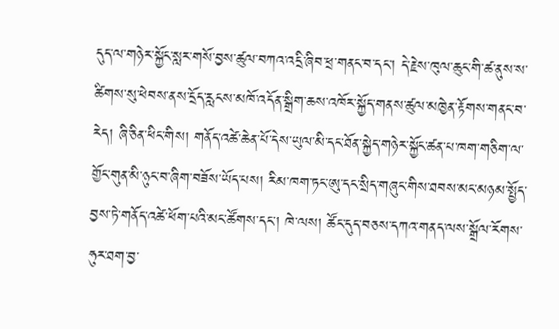དུད་ལ་གཉེར་སྐྱོང་སླར་གསོ་བྱས་ཚུལ་བཀའ་འདྲི་ཞིབ་ཕྲ་གནང་བ་དང་། དེ་རྗེས་ཁུལ་ཆུང་གི་ཚ་ནུས་ས་ཚིགས་སུ་ཕེབས་ནས་དྲོད་རླངས་མཁོ་འདོན་སྒྲིག་ཆས་འཁོར་སྐྱོད་གནས་ཚུལ་མཁྱེན་རྟོགས་གནང་བ་རེད། ཞི་ཅིན་ཕིང་གིས། གནོད་འཚེ་ཆེན་པོ་དེས་ཡུལ་མི་དང་ཐོན་སྐྱེད་གཉེར་སྐྱོང་ཚན་པ་ཁག་གཅིག་ལ་གྱོང་གུན་མི་ཉུང་བ་ཞིག་བཟོས་ཡོད་པས། རིམ་ཁག་ཏང་ཨུ་དང་སྲིད་གཞུང་གིས་ཐབས་མང་མཉམ་སྤྱོད་བྱས་ཏེ་གནོད་འཚེ་ཕོག་པའི་མང་ཚོགས་དང་། ཁེ་ལས། ཚོང་དུད་བཅས་དཀའ་གནད་ལས་སྒྲོལ་རོགས་ཧུར་ཐག་བྱ་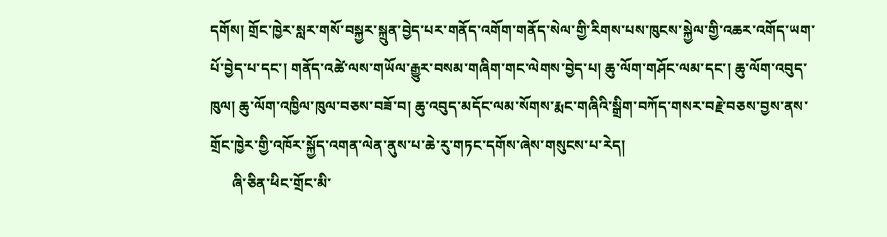དགོས། གྲོང་ཁྱེར་སླར་གསོ་བསྐྱར་སྐྲུན་བྱེད་པར་གནོད་འགོག་གནོད་སེལ་གྱི་རིགས་པས་ཁུངས་སྐྱེལ་གྱི་འཆར་འགོད་ཡག་པོ་བྱེད་པ་དང་། གནོད་འཚེ་ལས་གཡོལ་རྒྱུར་བསམ་གཞིག་གང་ལེགས་བྱེད་པ། ཆུ་ལོག་གཤོང་ལམ་དང་། ཆུ་ལོག་འབུད་ཁུལ། ཆུ་ལོག་འཁྱིལ་ཁུལ་བཅས་བཟོ་བ། ཆུ་འབུད་མདོང་ལམ་སོགས་རྨང་གཞིའི་སྒྲིག་བཀོད་གསར་བརྗེ་བཅས་བྱས་ནས་གྲོང་ཁྱེར་གྱི་འཁོར་སྐྱོད་འགན་ལེན་ནུས་པ་ཆེ་རུ་གཏང་དགོས་ཞེས་གསུངས་པ་རེད།
      ཞི་ཅིན་ཕིང་གྲོང་མི་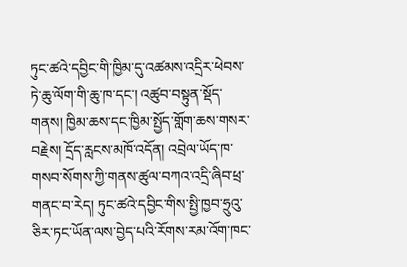ཏུང་ཚའེ་དབྱིང་གི་ཁྱིམ་དུ་འཚམས་འདྲིར་ཕེབས་ཏེ་ཆུ་ལོག་གི་ཆུ་ཁ་དང་། འཚུབ་བསྟུན་སྡོད་གནས། ཁྱིམ་ཆས་དང་ཁྱིམ་སྤྱོད་གློག་ཆས་གསར་བརྗེས། དྲོད་རླངས་མཁོ་འདོན། འབྲེལ་ཡོད་ཁ་གསབ་སོགས་ཀྱི་གནས་ཚུལ་བཀའ་འདྲི་ཞིབ་ཕྲ་གནང་བ་རེད། ཏུང་ཚའེ་དབྱིང་གིས་སྤྱི་ཁྱབ་ཧྲུའུ་ཅིར་ཏང་ཡོན་ལས་བྱེད་པའི་རོགས་རམ་འོག་ཁང་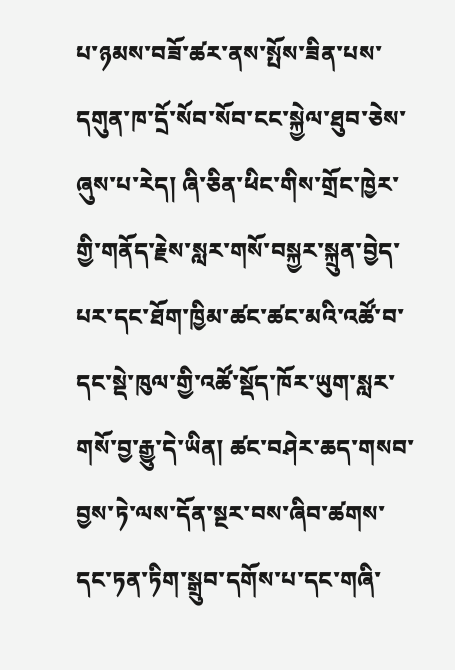པ་ཉམས་བཟོ་ཚར་ནས་སྤོས་ཟིན་པས་དགུན་ཁ་དྲོ་སོབ་སོབ་ངང་སྐྱེལ་ཐུབ་ཅེས་ཞུས་པ་རེད། ཞི་ཅིན་ཕིང་གིས་གྲོང་ཁྱེར་གྱི་གནོད་རྗེས་སླར་གསོ་བསྐྱར་སྐྲུན་བྱེད་པར་དང་ཐོག་ཁྱིམ་ཚང་ཚང་མའི་འཚོ་བ་དང་སྡེ་ཁུལ་གྱི་འཚོ་སྡོད་ཁོར་ཡུག་སླར་གསོ་བྱ་རྒྱུ་དེ་ཡིན། ཚང་བཤེར་ཆད་གསབ་བྱས་ཏེ་ལས་དོན་སྔར་བས་ཞིབ་ཚགས་དང་ཏན་ཏིག་སྒྲུབ་དགོས་པ་དང་གཞི་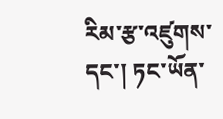རིམ་རྩ་འཛུགས་དང་། ཏང་ཡོན་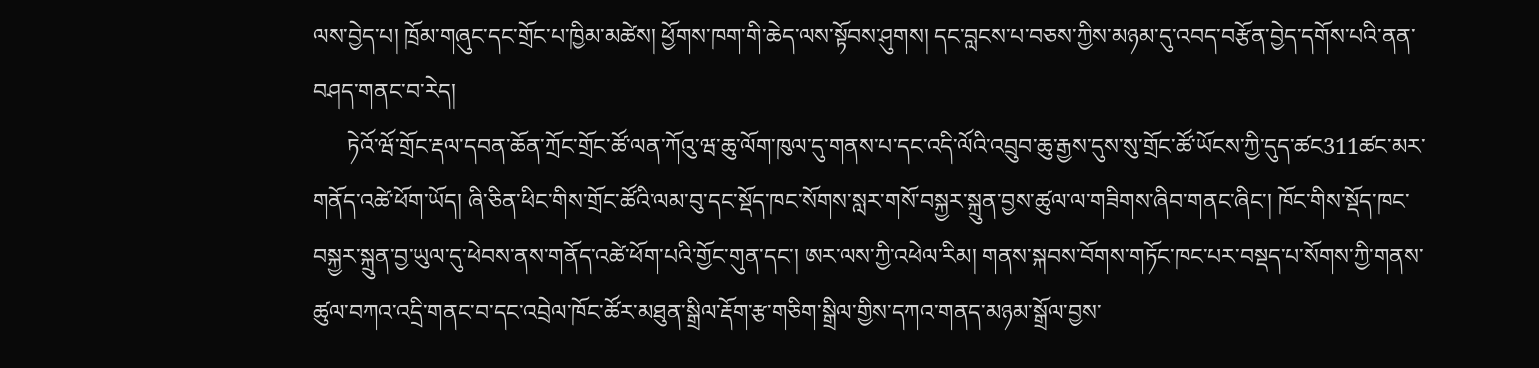ལས་བྱེད་པ། ཁྲོམ་གཞུང་དང་གྲོང་པ་ཁྱིམ་མཚེས། ཕྱོགས་ཁག་གི་ཆེད་ལས་སྟོབས་ཤུགས། དང་བླངས་པ་བཅས་ཀྱིས་མཉམ་དུ་འབད་བརྩོན་བྱེད་དགོས་པའི་ནན་བཤད་གནང་བ་རེད།
      ཏེའོ་ཝོ་གྲོང་རྡལ་དབན་ཆོན་ཀྲོང་གྲོང་ཚོ་ལན་ཀོའུ་ཝ་ཆུ་ལོག་ཁུལ་དུ་གནས་པ་དང་འདི་ལོའི་འབྲུབ་ཆུ་རྒྱས་དུས་སུ་གྲོང་ཚོ་ཡོངས་ཀྱི་དུད་ཚང311ཚང་མར་གནོད་འཚེ་ཕོག་ཡོད། ཞི་ཅིན་ཕིང་གིས་གྲོང་ཚོའི་ལམ་བུ་དང་སྡོད་ཁང་སོགས་སླར་གསོ་བསྐྱར་སྐྲུན་བྱས་ཚུལ་ལ་གཟིགས་ཞིབ་གནང་ཞིང་། ཁོང་གིས་སྡོད་ཁང་བསྐྱར་སྐྲུན་བྱ་ཡུལ་དུ་ཕེབས་ནས་གནོད་འཚེ་ཕོག་པའི་གྱོང་གུན་དང་། ཨར་ལས་ཀྱི་འཕེལ་རིམ། གནས་སྐབས་བོགས་གཏོང་ཁང་པར་བསྡད་པ་སོགས་ཀྱི་གནས་ཚུལ་བཀའ་འདྲི་གནང་བ་དང་འབྲེལ་ཁོང་ཚོར་མཐུན་སྒྲིལ་རྡོག་རྩ་གཅིག་སྒྲིལ་གྱིས་དཀའ་གནད་མཉམ་སྒྲོལ་བྱས་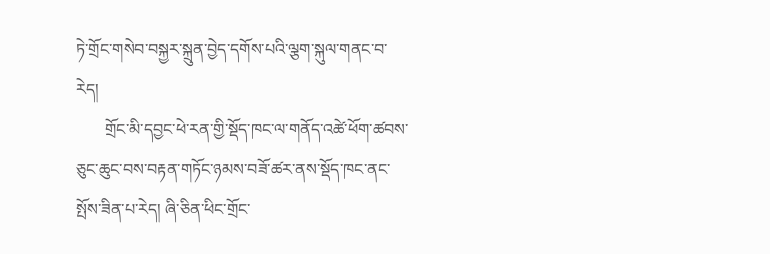ཏེ་གྲོང་གསེབ་བསྐྱར་སྐྲུན་བྱེད་དགོས་པའི་ལྕག་སྐུལ་གནང་བ་རེད།
       གྲོང་མི་དབྱང་ཕེ་རན་གྱི་སྡོད་ཁང་ལ་གནོད་འཚེ་ཕོག་ཚབས་ཅུང་ཆུང་བས་བརྟན་གཏོང་ཉམས་བཟོ་ཚར་ནས་སྡོད་ཁང་ནང་སྤོས་ཟིན་པ་རེད། ཞི་ཅིན་ཕིང་གྲོང་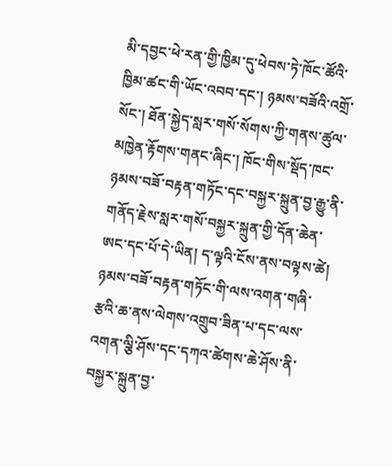མི་དབྱང་ཕེ་རན་གྱི་ཁྱིམ་དུ་ཕེབས་ཏེ་ཁོང་ཚོའི་ཁྱིམ་ཚང་གི་ཡོང་འབབ་དང་། ཉམས་བཟོའི་འགྲོ་སོང་། ཐོན་སྐྱེད་སླར་གསོ་སོགས་ཀྱི་གནས་ཚུལ་མཁྱེན་རྟོགས་གནང་ཞིང་། ཁོང་གིས་སྡོད་ཁང་ཉམས་བཟོ་བརྟན་གཏོང་དང་བསྐྱར་སྐྲུན་བྱ་རྒྱུ་ནི་གནོད་རྗེས་སླར་གསོ་བསྐྱར་སྐྲུན་གྱི་དོན་ཆེན་ཨང་དང་པོ་དེ་ཡིན། ད་ལྟའི་ངོས་ནས་བལྟས་ཚེ། ཉམས་བཟོ་བརྟན་གཏོང་གི་ལས་འགན་གཞི་རྩའི་ཆ་ནས་ལེགས་འགྲུབ་ཟིན་པ་དང་ལས་འགན་ལྕི་ཤོས་དང་དཀའ་ཚེགས་ཆེ་ཤོས་ནི་བསྐྱར་སྐྲུན་བྱ་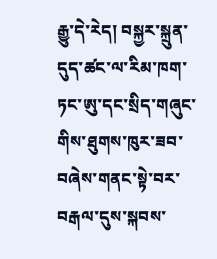རྒྱུ་དེ་རེད། བསྐྱར་སྐྲུན་དུད་ཚང་ལ་རིམ་ཁག་ཏང་ཨུ་དང་སྲིད་གཞུང་གིས་ཐུགས་ཁུར་ཟབ་བཞེས་གནང་སྟེ་བར་བརྒལ་དུས་སྐབས་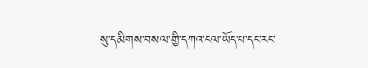སུ་དམིགས་བསལ་གྱི་དཀའ་ངལ་ཡོད་པ་དང་རང་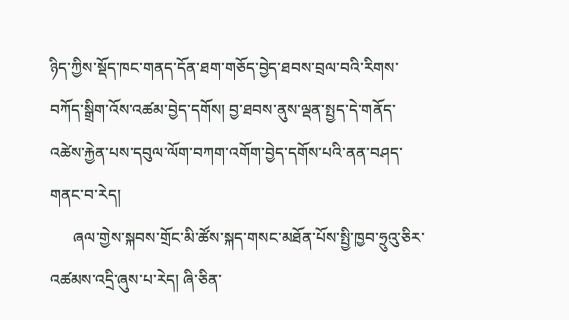ཉིད་ཀྱིས་སྡོད་ཁང་གནད་དོན་ཐག་གཅོད་བྱེད་ཐབས་བྲལ་བའི་རིགས་བཀོད་སྒྲིག་འོས་འཚམ་བྱེད་དགོས། བྱ་ཐབས་ནུས་ལྡན་སྤྱད་དེ་གནོད་འཚེས་རྐྱེན་པས་དབུལ་ལོག་བཀག་འགོག་བྱེད་དགོས་པའི་ནན་བཤད་གནང་བ་རེད།
      ཞལ་གྱེས་སྐབས་གྲོང་མི་ཚོས་སྐད་གསང་མཐོན་པོས་སྤྱི་ཁྱབ་ཧྲུའུ་ཅིར་འཚམས་འདྲི་ཞུས་པ་རེད། ཞི་ཅིན་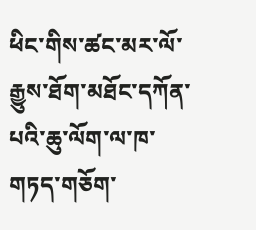ཕིང་གིས་ཚང་མར་ལོ་རྒྱུས་ཐོག་མཐོང་དཀོན་པའི་ཆུ་ལོག་ལ་ཁ་གཏད་གཅོག་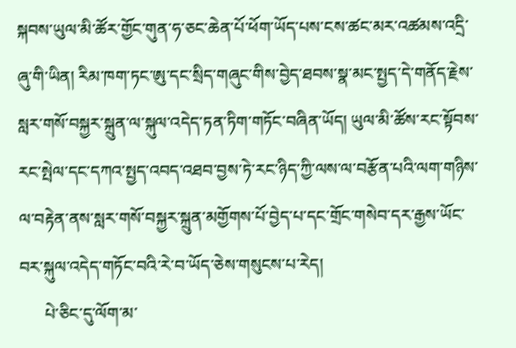སྐབས་ཡུལ་མི་ཚོར་གྱོང་གུན་ཧ་ཅང་ཆེན་པོ་ཕོག་ཡོད་པས་ངས་ཚང་མར་འཚམས་འདྲི་ཞུ་གི་ཡིན། རིམ་ཁག་ཏང་ཨུ་དང་སྲིད་གཞུང་གིས་བྱེད་ཐབས་སྣ་མང་སྤྱད་དེ་གནོད་རྗེས་སླར་གསོ་བསྐྱར་སྐྲུན་ལ་སྐུལ་འདེད་ཏན་ཏིག་གཏོང་བཞིན་ཡོད། ཡུལ་མི་ཚོས་རང་སྟོབས་རང་སྤེལ་དང་དཀའ་སྤྱད་འབད་འཐབ་བྱས་ཏེ་རང་ཉིད་ཀྱི་ལས་ལ་བརྩོན་པའི་ལག་གཉིས་ལ་བརྟེན་ནས་སླར་གསོ་བསྐྱར་སྐྲུན་མགྱོགས་པོ་བྱེད་པ་དང་གྲོང་གསེབ་དར་རྒྱས་ཡོང་བར་སྐུལ་འདེད་གཏོང་བའི་རེ་བ་ཡོད་ཅེས་གསུངས་པ་རེད།
      པེ་ཅིང་དུ་ལོག་མ་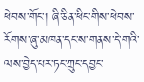ཕེབས་གོང་། ཞི་ཅིན་ཕིང་གིས་ཕེབས་རོགས་ཞུ་མཁན་དང་ས་གནས་དེ་གའི་ལས་བྱེད་པར་ཏང་ཀྲུང་དབྱང་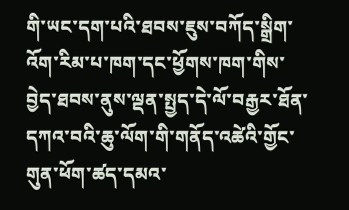གི་ཡང་དག་པའི་ཐབས་ཇུས་བཀོད་སྒྲིག་འོག་རིམ་པ་ཁག་དང་ཕྱོགས་ཁག་གིས་བྱེད་ཐབས་ནུས་ལྡན་སྤྱད་དེ་ལོ་བརྒྱར་ཐོན་དཀའ་བའི་ཆུ་ལོག་གི་གནོད་འཚེའི་གྱོང་གུན་ཕོག་ཚད་དམའ་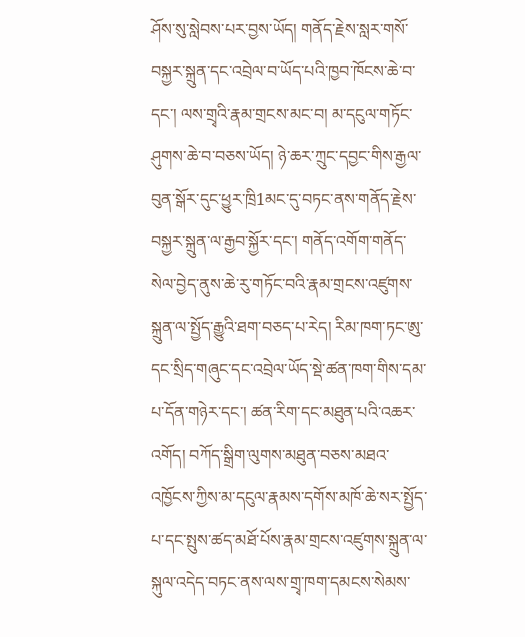ཤོས་སུ་སླེབས་པར་བྱས་ཡོད། གནོད་རྗེས་སླར་གསོ་བསྐྱར་སྐྲུན་དང་འབྲེལ་བ་ཡོད་པའི་ཁྱབ་ཁོངས་ཆེ་བ་དང་། ལས་གྲྭའི་རྣམ་གྲངས་མང་བ། མ་དངུལ་གཏོང་ཤུགས་ཆེ་བ་བཅས་ཡོད། ཉེ་ཆར་ཀྲུང་དབྱང་གིས་རྒྱལ་བུན་སྒོར་དུང་ཕྱུར་ཁྲི1མང་དུ་བཏང་ནས་གནོད་རྗེས་བསྐྱར་སྐྲུན་ལ་རྒྱབ་སྐྱོར་དང་། གནོད་འགོག་གནོད་སེལ་བྱེད་ནུས་ཆེ་རུ་གཏོང་བའི་རྣམ་གྲངས་འཛུགས་སྐྲུན་ལ་སྤྱོད་རྒྱུའི་ཐག་བཅད་པ་རེད། རིམ་ཁག་ཏང་ཨུ་དང་སྲིད་གཞུང་དང་འབྲེལ་ཡོད་སྡེ་ཚན་ཁག་གིས་དམ་པ་དོན་གཉེར་དང་། ཚན་རིག་དང་མཐུན་པའི་འཆར་འགོད། བཀོད་སྒྲིག་ལུགས་མཐུན་བཅས་མཐའ་འཁྱོངས་ཀྱིས་མ་དངུལ་རྣམས་དགོས་མཁོ་ཆེ་སར་སྤྱོད་པ་དང་སྤུས་ཚད་མཐོ་པོས་རྣམ་གྲངས་འཛུགས་སྐྲུན་ལ་སྐུལ་འདེད་བཏང་ནས་ལས་གྲྭ་ཁག་དམངས་སེམས་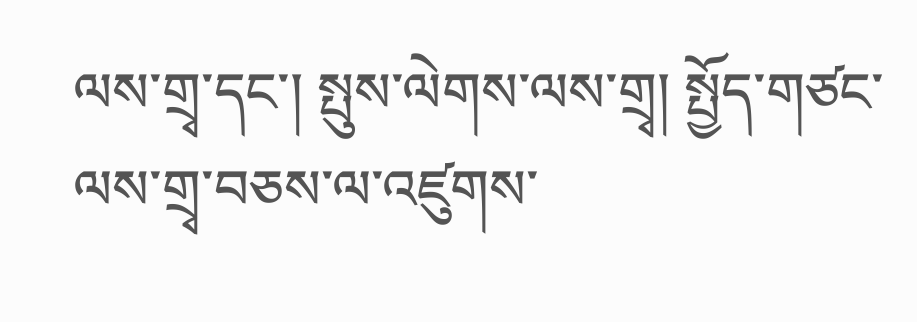ལས་གྲྭ་དང་། སྤུས་ལེགས་ལས་གྲྭ། སྤྱོད་གཙང་ལས་གྲྭ་བཅས་ལ་འཛུགས་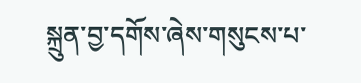སྐྲུན་བྱ་དགོས་ཞེས་གསུངས་པ་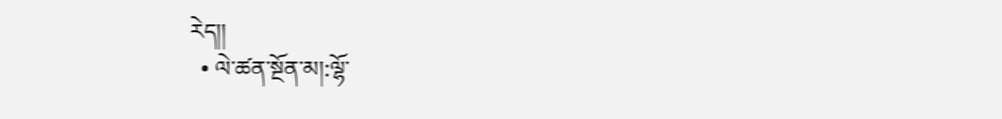རེད།།
  • ལེ་ཚན་སྔོན་མ།:ལྷོ་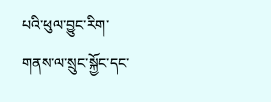པའི་ཕུལ་བྱུང་རིག་གནས་ལ་སྲུང་སྐྱོང་དང་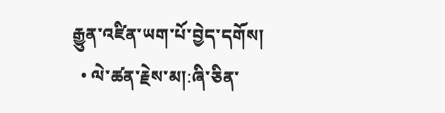རྒྱུན་འཛིན་ཡག་པོ་བྱེད་དགོས།
  • ལེ་ཚན་རྗེས་མ།:ཞི་ཅིན་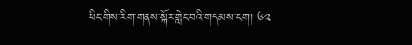ཕིང་གིས་རིག་གནས་སྐོར་གླེང་བའི་གདམས་ངག། ༦༢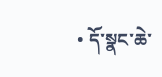• དོ་སྣང་ཆེ་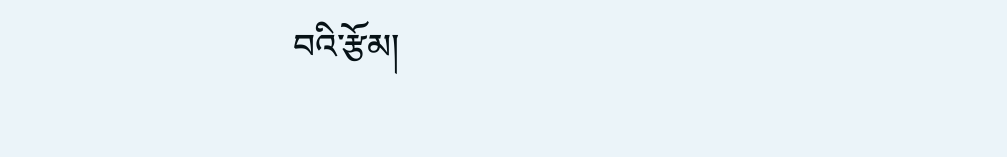བའི་རྩོམ།